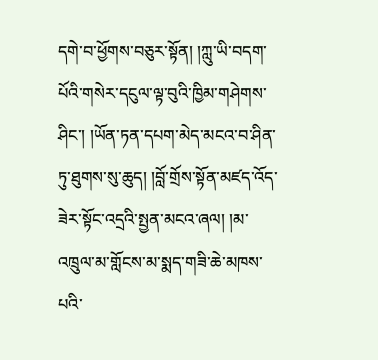དགེ་བ་ཕྱོགས་བཅུར་སྟོན། །ཀླུ་ཡི་བདག་པོའི་གསེར་དངུལ་ལྟ་བུའི་ཁྱིམ་གཤེགས་ཤིང་། །ཡོན་ཏན་དཔག་མེད་མངའ་བ་ཤིན་ཏུ་ཐུགས་སུ་ཆུད། །བློ་གྲོས་སྟོན་མཛད་འོད་ཟེར་སྟོང་འདྲའི་སྤྱན་མངའ་ཞལ། །མ་འཁྲུལ་མ་གློངས་མ་སྨད་གཟི་ཆེ་མཁས་པའི་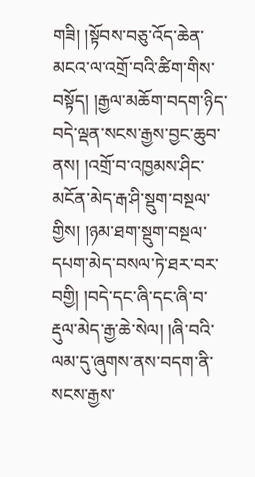གཟི། །སྟོབས་བཅུ་འོད་ཆེན་མངའ་ལ་འགྲོ་བའི་ཚིག་གིས་བསྟོད། །རྒྱལ་མཆོག་བདག་ཉིད་བདེ་ལྡན་སངས་རྒྱས་བྱང་ཆུབ་ནས། །འགྲོ་བ་འཁྱམས་ཤིང་མངོན་མེད་རྒ་ཤི་སྡུག་བསྔལ་གྱིས། །ཉམ་ཐག་སྡུག་བསྔལ་དཔག་མེད་བསལ་ཏེ་ཐར་བར་བགྱི། །བདེ་དང་ཞི་དང་ཞི་བ་རྡུལ་མེད་རྒྱ་ཆེ་སེལ། །ཞི་བའི་ལམ་དུ་ཞུགས་ནས་བདག་ནི་སངས་རྒྱས་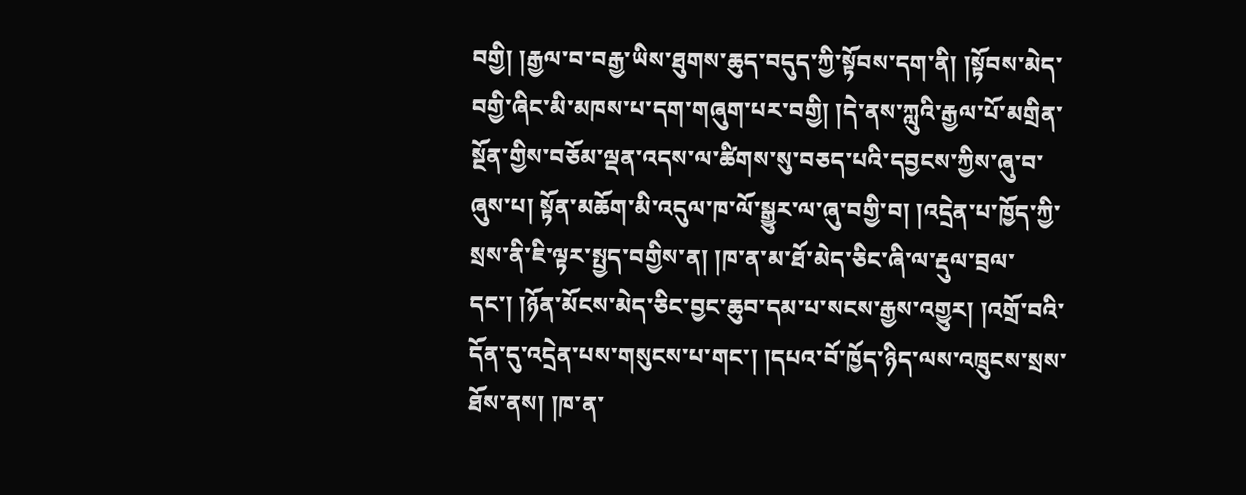བགྱི། །རྒྱལ་བ་བརྒྱ་ཡིས་ཐུགས་ཆུད་བདུད་ཀྱི་སྟོབས་དག་ནི། །སྟོབས་མེད་བགྱི་ཞིང་མི་མཁས་པ་དག་གཞུག་པར་བགྱི། །དེ་ནས་ཀླུའི་རྒྱལ་པོ་མགྲིན་སྔོན་གྱིས་བཅོམ་ལྡན་འདས་ལ་ཚིགས་སུ་བཅད་པའི་དབྱངས་ཀྱིས་ཞུ་བ་ཞུས་པ། སྟོན་མཆོག་མི་འདུལ་ཁ་ལོ་སྒྱུར་ལ་ཞུ་བགྱི་བ། །འདྲེན་པ་ཁྱོད་ཀྱི་སྲས་ནི་ཇི་ལྟར་སྤྱད་བགྱིས་ན། །ཁ་ན་མ་ཐོ་མེད་ཅིང་ཞི་ལ་རྡུལ་བྲལ་དང་། །ཉོན་མོངས་མེད་ཅིང་བྱང་ཆུབ་དམ་པ་སངས་རྒྱས་འགྱུར། །འགྲོ་བའི་དོན་དུ་འདྲེན་པས་གསུངས་པ་གང་། །དཔའ་བོ་ཁྱོད་ཉིད་ལས་འཁྲུངས་སྲས་ཐོས་ནས། །ཁ་ན་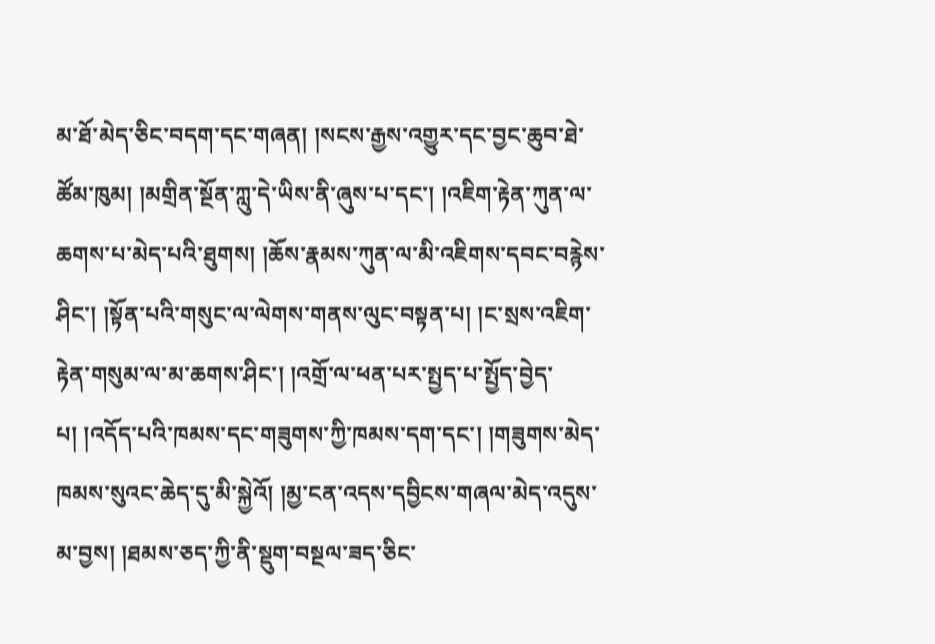མ་ཐོ་མེད་ཅིང་བདག་དང་གཞན། །སངས་རྒྱས་འགྱུར་དང་བྱང་ཆུབ་ཐེ་ཚོམ་ཁུམ། །མགྲིན་སྔོན་ཀླུ་དེ་ཡིས་ནི་ཞུས་པ་དང་། །འཇིག་རྟེན་ཀུན་ལ་ཆགས་པ་མེད་པའི་ཐུགས། །ཆོས་རྣམས་ཀུན་ལ་མི་འཇིགས་དབང་བརྙེས་ཤིང་། །སྟོན་པའི་གསུང་ལ་ལེགས་གནས་ལུང་བསྟན་པ། །ང་སྲས་འཇིག་རྟེན་གསུམ་ལ་མ་ཆགས་ཤིང་། །འགྲོ་ལ་ཕན་པར་སྤྱད་པ་སྤྱོད་བྱེད་པ། །འདོད་པའི་ཁམས་དང་གཟུགས་ཀྱི་ཁམས་དག་དང་། །གཟུགས་མེད་ཁམས་སུའང་ཆེད་དུ་མི་སྐྱེའོ། །མྱ་ངན་འདས་དབྱིངས་གཞལ་མེད་འདུས་མ་བྱས། །ཐམས་ཅད་ཀྱི་ནི་སྡུག་བསྔལ་ཟད་ཅིང་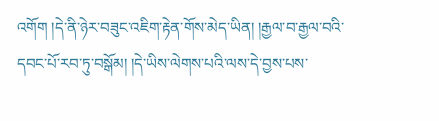འགོག །དེ་ནི་ཉེར་བཟུང་འཇིག་རྟེན་གོས་མེད་ཡིན། །རྒྱལ་བ་རྒྱལ་བའི་དབང་པོ་རབ་ཏུ་བསྒོམ། །དེ་ཡིས་ལེགས་པའི་ལས་དེ་བྱས་པས་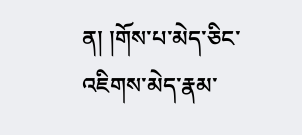ན། །གོས་པ་མེད་ཅིང་འཇིགས་མེད་རྣམ་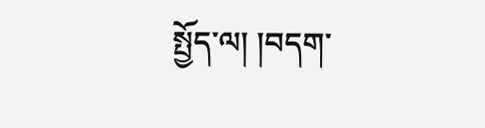སྤྱོད་ལ། །བདག་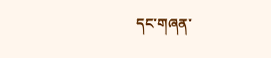དང་གཞན་